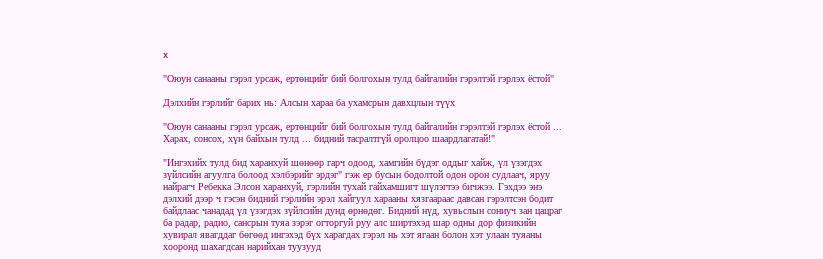x

"Оюун санааны гэрэл урсаж, ертөнцийг бий болгохын тулд байгалийн гэрэлтэй гэрлэх ёстой"

Дэлхийн гэрлийг барих нь: Алсын хараа ба ухамсрын давхцлын түүх

"Оюун санааны гэрэл урсаж, ертөнцийг бий болгохын тулд байгалийн гэрэлтэй гэрлэх ёстой ... Харах, сонсох, хүн байхын тулд ... бидний тасралтгүй оролцоо шаардлагатай!"

"Ингэхийх тулд бид харанхуй шөнөөр гарч одоод, хамгийн бүдэг оддыг хайж, үл үзэгдэх зүйлсийн агуулга болоод хэлбэрийг эрдэг" гэж ер бусын бодолтой одон орон судлаач, яруу найрагч Ребекка Элсон харанхуй, гэрлийн тухай гайхамшигт шүлэгтээ бичжээ. Гэхдээ энэ дэлхий дээр ч гэсэн бидний гэрлийн эрэл хайгуул харааны хязгаараас давсан гэрэлтсэн бодит байдлаас чанадад үл үзэгдэх зүйлсийн дунд өрнөдөг. Бидний нүд, хувьслын сониуч зан цацраг ба радар, радио, сансрын туяа зэрэг огторгуй руу алс ширтэхэд шар одны дор физикийн хувирал явагддаг бөгөөд ингэхэд бүх харагдах гэрэл нь хэт ягаан болон хэт улаан туяаны хооронд шахагдсан нарийхан туузууд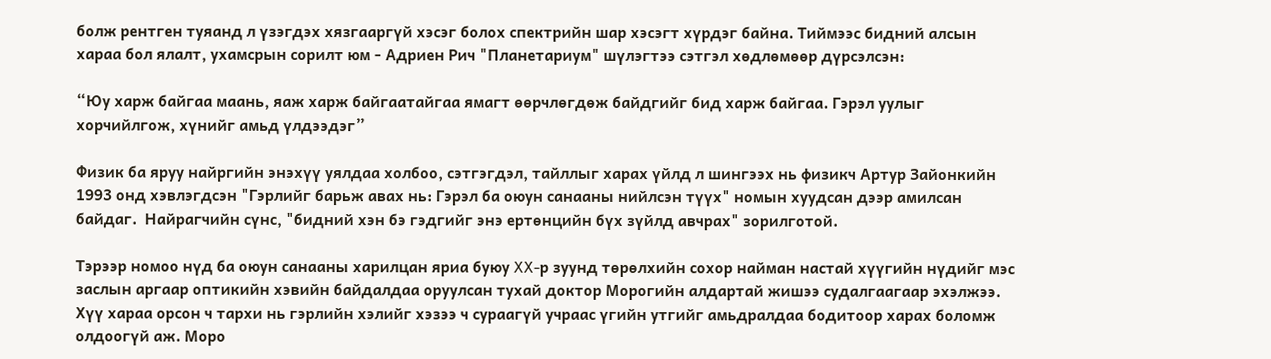болж рентген туяанд л үзэгдэх хязгааргүй хэсэг болох спектрийн шар хэсэгт хүрдэг байна. Тиймээс бидний алсын хараа бол ялалт, ухамсрын сорилт юм - Адриен Рич "Планетариум" шүлэгтээ сэтгэл хөдлөмөөр дүрсэлсэн:

“Юу харж байгаа маань, яаж харж байгаатайгаа ямагт өөрчлөгдөж байдгийг бид харж байгаа. Гэрэл уулыг хорчийлгож, хүнийг амьд үлдээдэг”

Физик ба яруу найргийн энэхүү уялдаа холбоо, сэтгэгдэл, тайллыг харах үйлд л шингээх нь физикч Артур Зайонкийн 1993 онд хэвлэгдсэн "Гэрлийг барьж авах нь: Гэрэл ба оюун санааны нийлсэн түүх" номын хуудсан дээр амилсан байдаг.  Найрагчийн сүнс, "бидний хэн бэ гэдгийг энэ ертөнцийн бүх зүйлд авчрах" зорилготой.

Тэрээр номоо нүд ба оюун санааны харилцан яриа буюу XX-р зуунд төрөлхийн сохор найман настай хүүгийн нүдийг мэс заслын аргаар оптикийн хэвийн байдалдаа оруулсан тухай доктор Морогийн алдартай жишээ судалгаагаар эхэлжээ. Хүү хараа орсон ч тархи нь гэрлийн хэлийг хэзээ ч сураагүй учраас үгийн утгийг амьдралдаа бодитоор харах боломж олдоогүй аж. Моро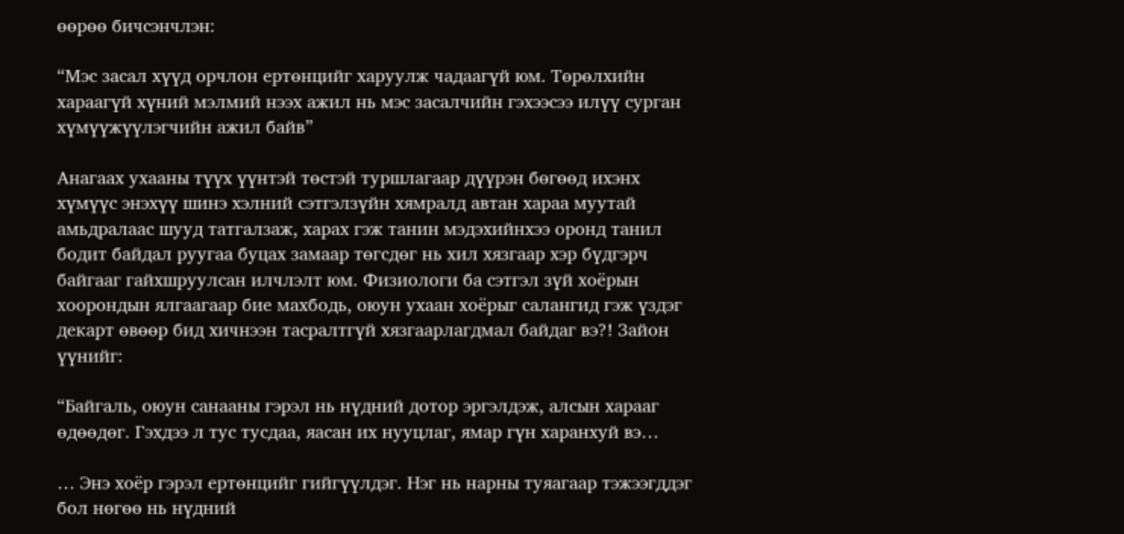өөрөө бичсэнчлэн:

“Мэс засал хүүд орчлон ертөнцийг харуулж чадаагүй юм. Төрөлхийн хараагүй хүний мэлмий нээх ажил нь мэс засалчийн гэхээсээ илүү сурган хүмүүжүүлэгчийн ажил байв”

Анагаах ухааны түүх үүнтэй төстэй туршлагаар дүүрэн бөгөөд ихэнх хүмүүс энэхүү шинэ хэлний сэтгэлзүйн хямралд автан хараа муутай амьдралаас шууд татгалзаж, харах гэж танин мэдэхийнхээ оронд танил бодит байдал руугаа буцах замаар төгсдөг нь хил хязгаар хэр бүдгэрч байгааг гайхшруулсан илчлэлт юм. Физиологи ба сэтгэл зүй хоёрын хоорондын ялгаагаар бие махбодь, оюун ухаан хоёрыг салангид гэж үздэг декарт өвөөр бид хичнээн тасралтгүй хязгаарлагдмал байдаг вэ?! Зайон үүнийг:

“Байгаль, оюун санааны гэрэл нь нүдний дотор эргэлдэж, алсын харааг өдөөдөг. Гэхдээ л тус тусдаа, яасан их нууцлаг, ямар гүн харанхуй вэ…

… Энэ хоёр гэрэл ертөнцийг гийгүүлдэг. Нэг нь нарны туяагаар тэжээгддэг бол нөгөө нь нүдний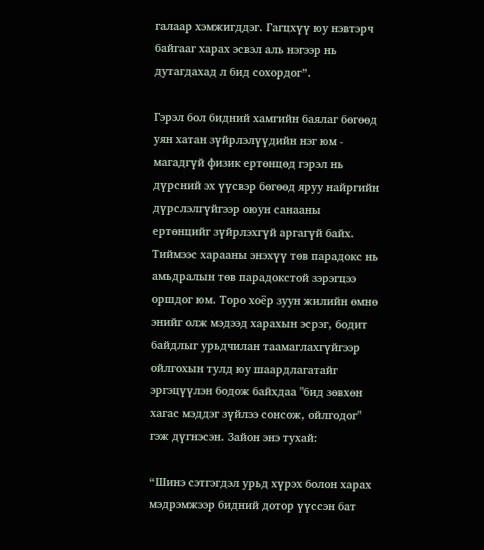галаар хэмжигддэг. Гагцхүү юу нэвтэрч байгааг харах эсвэл аль нэгээр нь дутагдахад л бид сохордог”.

Гэрэл бол бидний хамгийн баялаг бөгөөд уян хатан зүйрлэлүүдийн нэг юм - магадгүй физик ертөнцөд гэрэл нь дүрсний эх үүсвэр бөгөөд яруу найргийн дүрслэлгүйгээр оюун санааны ертөнцийг зүйрлэхгүй аргагүй байх. Тиймээс харааны энэхүү төв парадокс нь амьдралын төв парадокстой зэрэгцээ оршдог юм. Торо хоёр зуун жилийн өмнө энийг олж мэдээд харахын эсрэг, бодит байдлыг урьдчилан таамаглахгүйгээр ойлгохын тулд юу шаардлагатайг эргэцүүлэн бодож байхдаа "бид зөвхөн хагас мэддэг зүйлээ сонсож, ойлгодог" гэж дүгнэсэн. Зайон энэ тухай:

“Шинэ сэтгэгдэл урьд хүрэх болон харах мэдрэмжээр бидний дотор үүссэн бат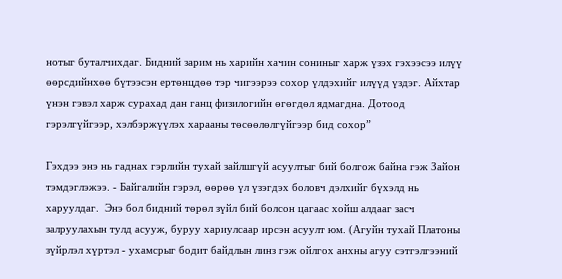нотыг буталчихдаг. Бидний зарим нь харийн хачин сониныг харж үзэх гэхээсээ илүү өөрсдийнхөө бүтээсэн ертөнцдөө тэр чигээрээ сохор үлдэхийг илүүд үздэг. Айхтар үнэн гэвэл харж сурахад дан ганц физилогийн өгөгдөл ядмагдна. Дотоод гэрэлгүйгээр, хэлбэржүүлэх харааны төсөөлөлгүйгээр бид сохор”

Гэхдээ энэ нь гаднах гэрлийн тухай зайлшгүй асуултыг бий болгож байна гэж Зайон тэмдэглэжээ. - Байгалийн гэрэл, өөрөө үл үзэгдэх боловч дэлхийг бүхэлд нь харуулдаг.  Энэ бол бидний төрөл зүйл бий болсон цагаас хойш алдааг засч залруулахын тулд асууж, буруу хариулсаар ирсэн асуулт юм. (Агуйн тухай Платоны зүйрлэл хүртэл - ухамсрыг бодит байдлын линз гэж ойлгох анхны агуу сэтгэлгээний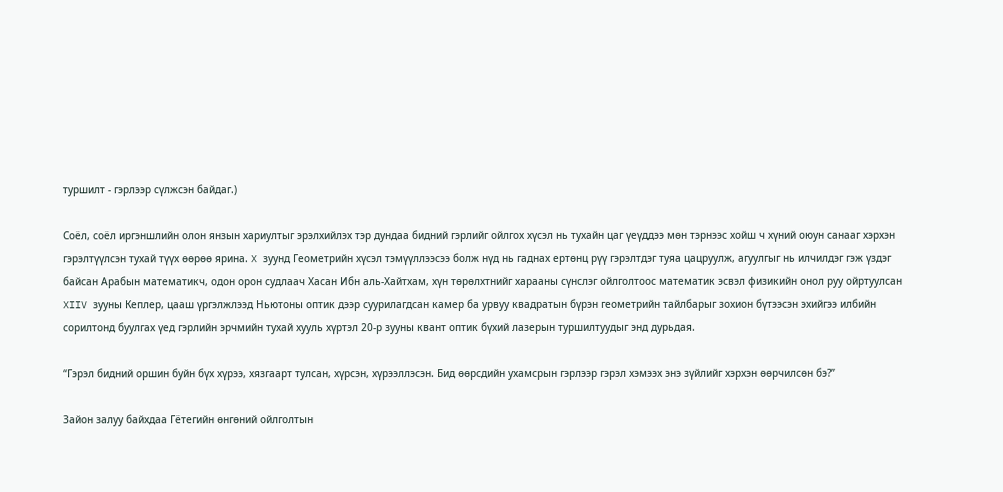туршилт - гэрлээр сүлжсэн байдаг.)

Соёл, соёл иргэншлийн олон янзын хариултыг эрэлхийлэх тэр дундаа бидний гэрлийг ойлгох хүсэл нь тухайн цаг үеүддээ мөн тэрнээс хойш ч хүний оюун санааг хэрхэн гэрэлтүүлсэн тухай түүх өөрөө ярина. X зуунд Геометрийн хүсэл тэмүүллээсээ болж нүд нь гаднах ертөнц рүү гэрэлтдэг туяа цацруулж, агуулгыг нь илчилдэг гэж үздэг байсан Арабын математикч, одон орон судлаач Хасан Ибн аль-Хайтхам, хүн төрөлхтнийг харааны сүнслэг ойлголтоос математик эсвэл физикийн онол руу ойртуулсан XIIV зууны Кеплер, цааш үргэлжлээд Ньютоны оптик дээр суурилагдсан камер ба урвуу квадратын бүрэн геометрийн тайлбарыг зохион бүтээсэн эхийгээ илбийн сорилтонд буулгах үед гэрлийн эрчмийн тухай хууль хүртэл 20-р зууны квант оптик бүхий лазерын туршилтуудыг энд дурьдая.

“Гэрэл бидний оршин буйн бүх хүрээ, хязгаарт тулсан, хүрсэн, хүрээллэсэн. Бид өөрсдийн ухамсрын гэрлээр гэрэл хэмээх энэ зүйлийг хэрхэн өөрчилсөн бэ?”

Зайон залуу байхдаа Гётегийн өнгөний ойлголтын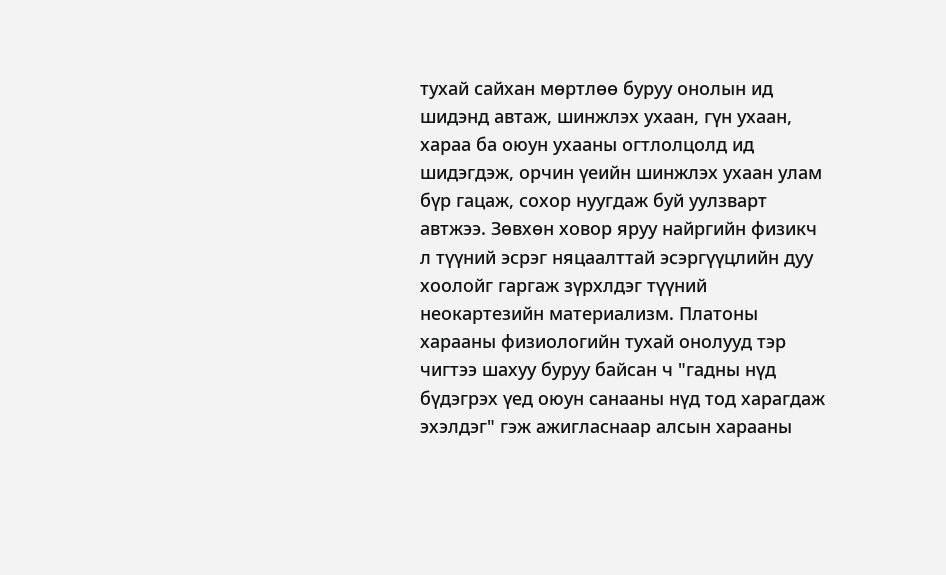тухай сайхан мөртлөө буруу онолын ид шидэнд автаж, шинжлэх ухаан, гүн ухаан, хараа ба оюун ухааны огтлолцолд ид шидэгдэж, орчин үеийн шинжлэх ухаан улам бүр гацаж, сохор нуугдаж буй уулзварт автжээ. Зөвхөн ховор яруу найргийн физикч л түүний эсрэг няцаалттай эсэргүүцлийн дуу хоолойг гаргаж зүрхлдэг түүний неокартезийн материализм. Платоны харааны физиологийн тухай онолууд тэр чигтээ шахуу буруу байсан ч "гадны нүд бүдэгрэх үед оюун санааны нүд тод харагдаж эхэлдэг" гэж ажигласнаар алсын харааны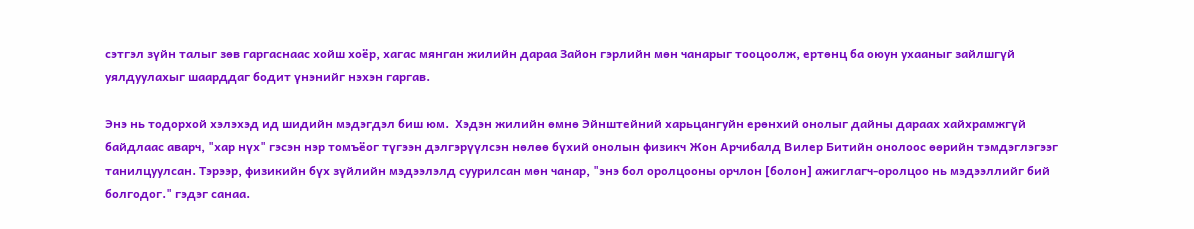сэтгэл зүйн талыг зөв гаргаснаас хойш хоёр, хагас мянган жилийн дараа Зайон гэрлийн мөн чанарыг тооцоолж, ертөнц ба оюун ухааныг зайлшгүй уялдуулахыг шаарддаг бодит үнэнийг нэхэн гаргав.

Энэ нь тодорхой хэлэхэд ид шидийн мэдэгдэл биш юм.  Хэдэн жилийн өмнө Эйнштейний харьцангуйн ерөнхий онолыг дайны дараах хайхрамжгүй байдлаас аварч, "хар нүх" гэсэн нэр томъёог түгээн дэлгэрүүлсэн нөлөө бүхий онолын физикч Жон Арчибалд Вилер Битийн онолоос өөрийн тэмдэглэгээг танилцуулсан. Тэрээр, физикийн бүх зүйлийн мэдээлэлд суурилсан мөн чанар, "энэ бол оролцооны орчлон [болон] ажиглагч-оролцоо нь мэдээллийг бий болгодог." гэдэг санаа.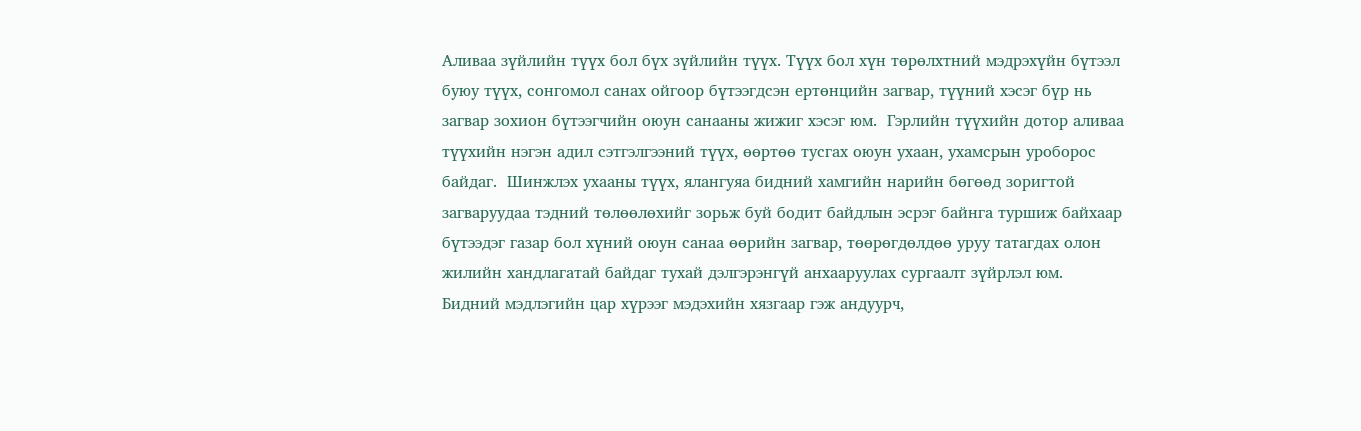Аливаа зүйлийн түүх бол бүх зүйлийн түүх. Түүх бол хүн төрөлхтний мэдрэхүйн бүтээл буюу түүх, сонгомол санах ойгоор бүтээгдсэн ертөнцийн загвар, түүний хэсэг бүр нь загвар зохион бүтээгчийн оюун санааны жижиг хэсэг юм.  Гэрлийн түүхийн дотор аливаа түүхийн нэгэн адил сэтгэлгээний түүх, өөртөө тусгах оюун ухаан, ухамсрын уроборос байдаг.  Шинжлэх ухааны түүх, ялангуяа бидний хамгийн нарийн бөгөөд зоригтой загваруудаа тэдний төлөөлөхийг зорьж буй бодит байдлын эсрэг байнга туршиж байхаар бүтээдэг газар бол хүний оюун санаа өөрийн загвар, төөрөгдөлдөө уруу татагдах олон жилийн хандлагатай байдаг тухай дэлгэрэнгүй анхааруулах сургаалт зүйрлэл юм.  Бидний мэдлэгийн цар хүрээг мэдэхийн хязгаар гэж андуурч,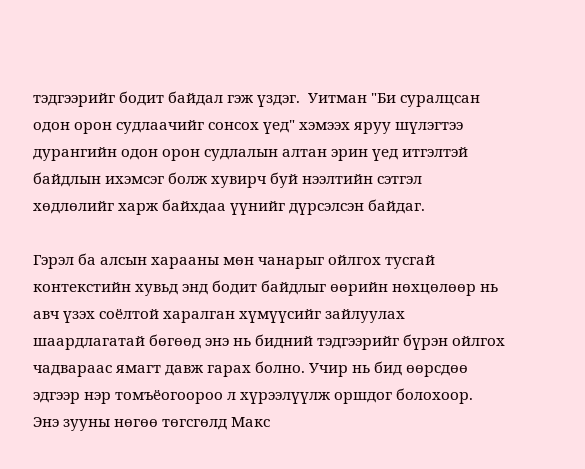тэдгээрийг бодит байдал гэж үздэг.  Уитман "Би суралцсан одон орон судлаачийг сонсох үед" хэмээх яруу шүлэгтээ дурангийн одон орон судлалын алтан эрин үед итгэлтэй байдлын ихэмсэг болж хувирч буй нээлтийн сэтгэл хөдлөлийг харж байхдаа үүнийг дүрсэлсэн байдаг.

Гэрэл ба алсын харааны мөн чанарыг ойлгох тусгай контекстийн хувьд энд бодит байдлыг өөрийн нөхцөлөөр нь авч үзэх соёлтой харалган хүмүүсийг зайлуулах шаардлагатай бөгөөд энэ нь бидний тэдгээрийг бүрэн ойлгох чадвараас ямагт давж гарах болно. Учир нь бид өөрсдөө эдгээр нэр томъёогоороо л хүрээлүүлж оршдог болохоор.  Энэ зууны нөгөө төгсгөлд Макс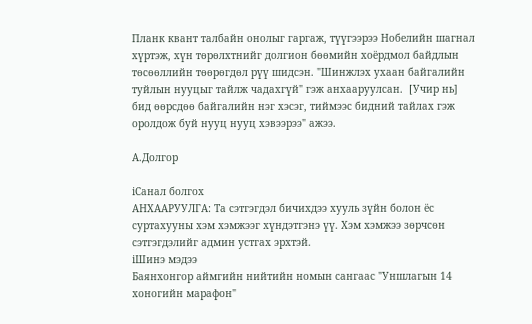Планк квант талбайн онолыг гаргаж, түүгээрээ Нобелийн шагнал хүртэж, хүн төрөлхтнийг долгион бөөмийн хоёрдмол байдлын төсөөллийн төөрөгдөл рүү шидсэн. "Шинжлэх ухаан байгалийн туйлын нууцыг тайлж чадахгүй" гэж анхааруулсан.  [Учир нь] бид өөрсдөө байгалийн нэг хэсэг, тиймээс бидний тайлах гэж оролдож буй нууц нууц хэвээрээ" ажээ.

А.Долгор

iСанал болгох
АНХААРУУЛГА: Та сэтгэгдэл бичихдээ хууль зүйн болон ёс суртахууны хэм хэмжээг хүндэтгэнэ үү. Хэм хэмжээ зөрчсөн сэтгэгдэлийг админ устгах эрхтэй.
iШинэ мэдээ
Баянхонгор аймгийн нийтийн номын сангаас "Уншлагын 14 хоногийн марафон"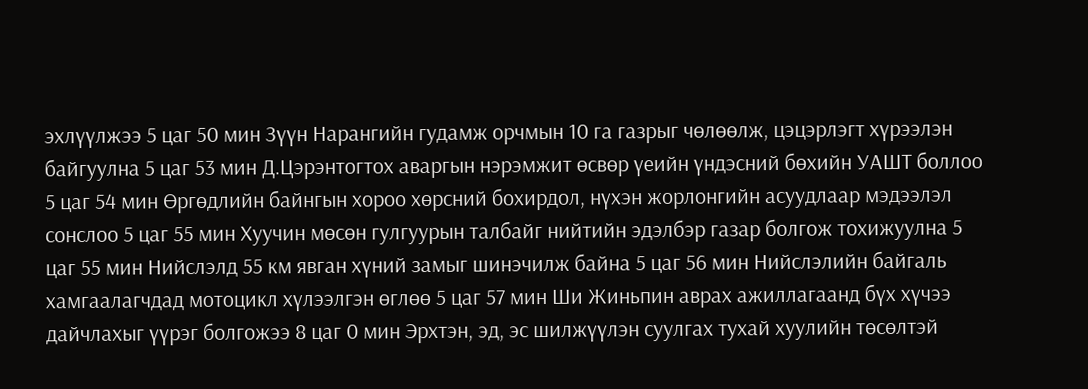эхлүүлжээ 5 цаг 50 мин Зүүн Нарангийн гудамж орчмын 10 га газрыг чөлөөлж, цэцэрлэгт хүрээлэн байгуулна 5 цаг 53 мин Д.Цэрэнтогтох аваргын нэрэмжит өсвөр үеийн үндэсний бөхийн УАШТ боллоо 5 цаг 54 мин Өргөдлийн байнгын хороо хөрсний бохирдол, нүхэн жорлонгийн асуудлаар мэдээлэл сонслоо 5 цаг 55 мин Хуучин мөсөн гулгуурын талбайг нийтийн эдэлбэр газар болгож тохижуулна 5 цаг 55 мин Нийслэлд 55 км явган хүний замыг шинэчилж байна 5 цаг 56 мин Нийслэлийн байгаль хамгаалагчдад мотоцикл хүлээлгэн өглөө 5 цаг 57 мин Ши Жиньпин аврах ажиллагаанд бүх хүчээ дайчлахыг үүрэг болгожээ 8 цаг 0 мин Эрхтэн, эд, эс шилжүүлэн суулгах тухай хуулийн төсөлтэй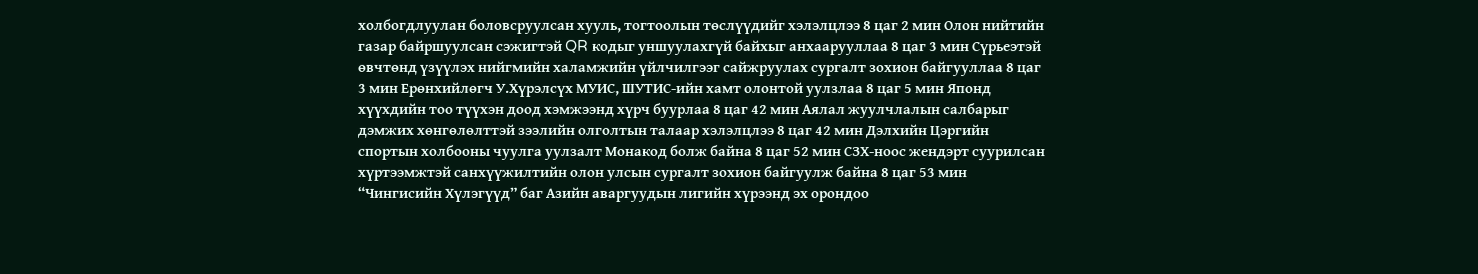холбогдлуулан боловсруулсан хууль, тогтоолын төслүүдийг хэлэлцлээ 8 цаг 2 мин Олон нийтийн газар байршуулсан сэжигтэй QR кодыг уншуулахгүй байхыг анхаарууллаа 8 цаг 3 мин Сүрьеэтэй өвчтөнд үзүүлэх нийгмийн халамжийн үйлчилгээг сайжруулах сургалт зохион байгууллаа 8 цаг 3 мин Ерөнхийлөгч У.Хүрэлсүх МУИС, ШУТИС-ийн хамт олонтой уулзлаа 8 цаг 5 мин Японд хүүхдийн тоо түүхэн доод хэмжээнд хүрч буурлаа 8 цаг 42 мин Аялал жуулчлалын салбарыг дэмжих хөнгөлөлттэй зээлийн олголтын талаар хэлэлцлээ 8 цаг 42 мин Дэлхийн Цэргийн спортын холбооны чуулга уулзалт Монакод болж байна 8 цаг 52 мин СЗХ-ноос жендэрт суурилсан хүртээмжтэй санхүүжилтийн олон улсын сургалт зохион байгуулж байна 8 цаг 53 мин “Чингисийн Хүлэгүүд” баг Азийн аваргуудын лигийн хүрээнд эх орондоо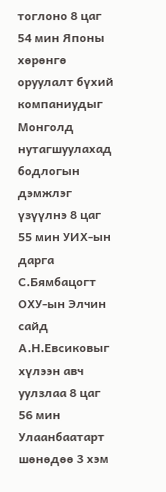тоглоно 8 цаг 54 мин Японы хөрөнгө оруулалт бүхий компаниудыг Монголд нутагшуулахад бодлогын дэмжлэг үзүүлнэ 8 цаг 55 мин УИХ-ын дарга С.Бямбацогт ОХУ-ын Элчин сайд А.Н.Евсиковыг хүлээн авч уулзлаа 8 цаг 56 мин Улаанбаатарт шөнөдөө 3 хэм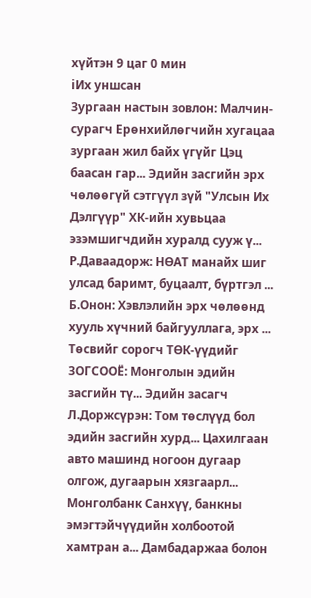хүйтэн 9 цаг 0 мин
iИх уншсан
Зургаан настын зовлон: Малчин-сурагч Ерөнхийлөгчийн хугацаа зургаан жил байх үгүйг Цэц баасан гар... Эдийн засгийн эрх чөлөөгүй сэтгүүл зүй "Улсын Их Дэлгүүр" ХК-ийн хувьцаа эзэмшигчдийн хуралд сууж ү... Р.Даваадорж: НӨАТ манайх шиг улсад баримт, буцаалт, бүртгэл ... Б.Онон: Хэвлэлийн эрх чөлөөнд хууль хүчний байгууллага, эрх ... Төсвийг сорогч ТӨК-үүдийг ЗОГСООЁ: Монголын эдийн засгийн тү... Эдийн засагч Л.Доржсүрэн: Том төслүүд бол эдийн засгийн хурд... Цахилгаан авто машинд ногоон дугаар олгож, дугаарын хязгаарл... Монголбанк Санхүү, банкны эмэгтэйчүүдийн холбоотой хамтран а... Дамбадаржаа болон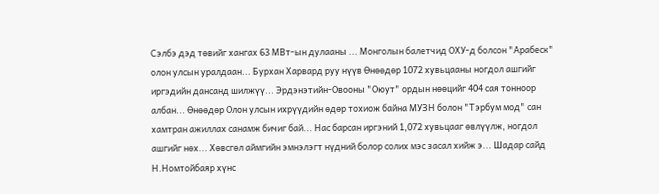Сэлбэ дэд төвийг хангах 63 МВт-ын дулааны ... Монголын балетчид ОХУ-д болсон "Арабеск" олон улсын уралдаан... Бурхан Харвард руу нүүв Өнөөдөр 1072 хувьцааны ногдол ашгийг иргэдийн дансанд шилжүү... Эрдэнэтийн-Овооны "Оюут" ордын нөөцийг 404 сая тонноор албан... Өнөөдөр Олон улсын ихрүүдийн өдөр тохиож байна МУЗН болон "Тэрбум мод" сан хамтран ажиллах санамж бичиг бай... Нас барсан иргэний 1,072 хувьцааг өвлүүлж, ногдол ашгийг нөх... Хөвсгөл аймгийн эмнэлэгт нүдний болор солих мэс засал хийж э... Шадар сайд Н.Номтойбаяр хүнс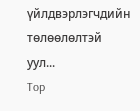үйлдвэрлэгчдийн төлөөлөлтэй уул...
Top